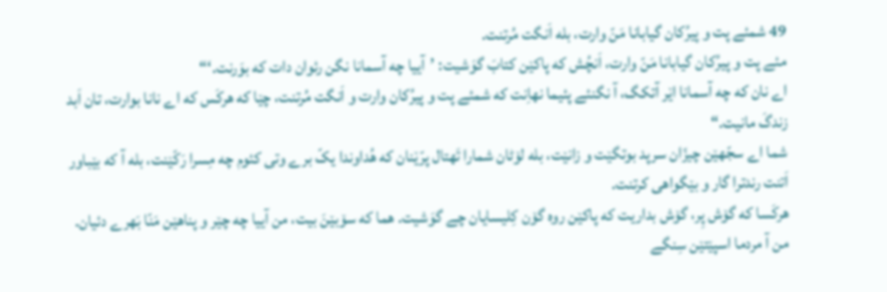49 شمئے پت و پیرُکان گیابانا مَنّ وارت، بله اَنگت مُرتنت.
مئے پت و پیرُکان گیابانا مَنّ وارت، اَنچُش که پاکێن کتابَ گوَشیت: ’آییا چه آسمانا نگن رئوان دات که بوَرنت.‘“
اے نان که چه آسمانا اێر آتکگ، آ نگنئے پئیما نهاِنت که شمئے پت و پیرُکان وارت و اَنگت مُرتنت، چێا که هرکَس که اے نانا بوارت، تان اَبد زندگَ مانیت.“
شما اے سجّهێن چیزّان سرپد بوتگێت و زانێت، بله لۆٹان شمارا تَهتال پرّێنان که هُداوندا یکّ برے وتی کئوم چه مِسرا رَکّێنت، بله آ که بێباور اَتنت رندترا گار و بێگواهی کرتنت.
هرکَسا که گۆش پِر، گۆش بداریت که پاکێن روه گۆن کِلیسایان چے گوَشیت. هما که سۆبێنَ بیت، من آییا چه چێر و پناهێن مَنّا بَهرے دئیان. من آ مردما اسپێتێن سِنگے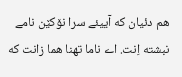هم دئیان که آییئے سرا نۆکێن نامے نبشته اِنت. اے ناما تهنا هما زانت که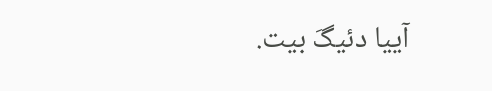آییا دئیگَ بیت.